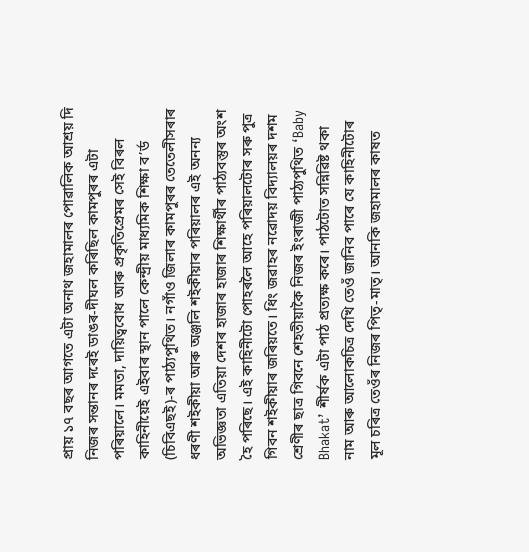প্ৰায় ১৭ বছৰ আগতে এটা অনাথ জহামালৰ পোৱালিক আশ্ৰয় দি নিজৰ সন্তানৰ দৰেই ডাঙৰ-দীঘল কৰিছিল কামপুৰৰ এটা পৰিয়ালে। মমতা, দায়িত্ববোধ আৰু প্ৰকৃতিপ্ৰেমৰ সেই বিৰল কাহিনীয়েই এইবাৰ স্থান পালে কেন্দ্ৰীয় মাধ্যমিক শিক্ষা ব’ৰ্ড (চিবিএছই)-ৰ পাঠ্যপুথিত। নগাঁও জিলাৰ কামপুৰৰ তেতেলীসৰাৰ ধৰণী শইকীয়া আৰু অঞ্জলি শইকীয়াৰ পৰিয়ালৰ এই অনন্য অভিজ্ঞতা এতিয়া দেশৰ হাজাৰ হাজাৰ শিক্ষাৰ্থীৰ পাঠ্যবস্তুৰ অংশ হৈ পৰিছে। এই কাহিনীটো পোহৰলৈ আহে পৰিয়ালটোৰ সৰু পুত্ৰ গিবন শইকীয়াৰ জৰিয়তে। ধিং জৱাহৰ নৱোদয় বিদ্যালয়ৰ দশম শ্ৰেণীৰ ছাত্ৰ গিবনে শেহতীয়াকৈ নিজৰ ইংৰাজী পাঠ্যপুথিত ‘Baby Bhakat’ শীৰ্ষক এটা পাঠ প্ৰত্যক্ষ কৰে। পাঠটোত সন্নিৱিষ্ট থকা নাম আৰু আলোকচিত্ৰ দেখি তেওঁ জানিব পাৰে যে কাহিনীটোৰ মূল চৰিত্ৰ তেওঁৰ নিজৰ পিতৃ-মাতৃ। আনকি জহামালৰ কাষত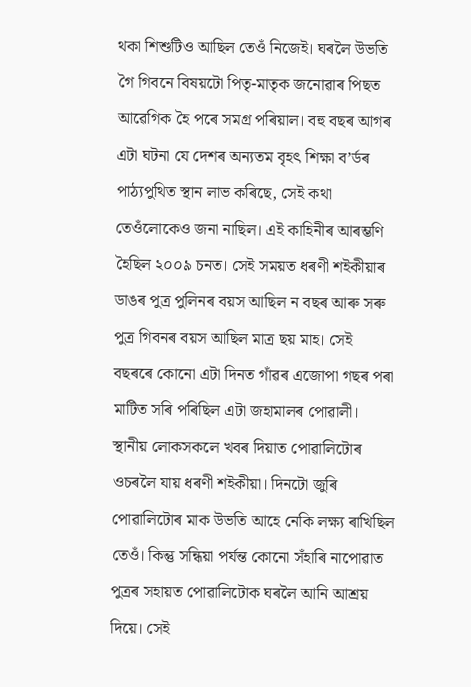থকা শিশুটিও আছিল তেওঁ নিজেই। ঘৰলৈ উভতি গৈ গিবনে বিষয়টো পিতৃ-মাতৃক জনোৱাৰ পিছত আৱেগিক হৈ পৰে সমগ্ৰ পৰিয়াল। বহু বছৰ আগৰ এটা ঘটনা যে দেশৰ অন্যতম বৃহৎ শিক্ষা ব’ৰ্ডৰ পাঠ্যপুথিত স্থান লাভ কৰিছে, সেই কথা তেওঁলোকেও জনা নাছিল। এই কাহিনীৰ আৰম্ভণি হৈছিল ২০০৯ চনত। সেই সময়ত ধৰণী শইকীয়াৰ ডাঙৰ পুত্ৰ পুলিনৰ বয়স আছিল ন বছৰ আৰু সৰু পুত্ৰ গিবনৰ বয়স আছিল মাত্ৰ ছয় মাহ। সেই বছৰৰে কোনো এটা দিনত গাঁৱৰ এজোপা গছৰ পৰা মাটিত সৰি পৰিছিল এটা জহামালৰ পোৱালী। স্থানীয় লোকসকলে খবৰ দিয়াত পোৱালিটোৰ ওচৰলৈ যায় ধৰণী শইকীয়া। দিনটো জুৰি পোৱালিটোৰ মাক উভতি আহে নেকি লক্ষ্য ৰাখিছিল তেওঁ। কিন্তু সন্ধিয়া পৰ্যন্ত কোনো সঁহাৰি নাপোৱাত পুত্ৰৰ সহায়ত পোৱালিটোক ঘৰলৈ আনি আশ্ৰয় দিয়ে। সেই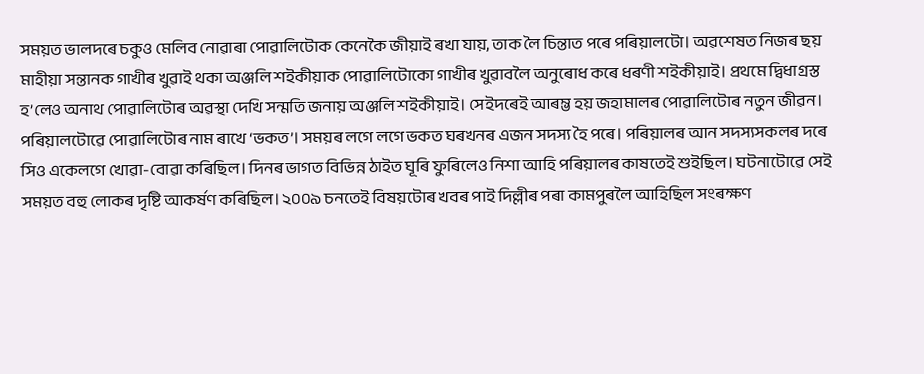সময়ত ভালদৰে চকুও মেলিব নোৱাৰা পোৱালিটোক কেনেকৈ জীয়াই ৰখা যায়, তাক লৈ চিন্তাত পৰে পৰিয়ালটো। অৱশেষত নিজৰ ছয় মাহীয়া সন্তানক গাখীৰ খুৱাই থকা অঞ্জলি শইকীয়াক পোৱালিটোকো গাখীৰ খুৱাবলৈ অনুৰোধ কৰে ধৰণী শইকীয়াই। প্ৰথমে দ্বিধাগ্ৰস্ত হ’লেও অনাথ পোৱালিটোৰ অৱস্থা দেখি সন্মতি জনায় অঞ্জলি শইকীয়াই। সেইদৰেই আৰম্ভ হয় জহামালৰ পোৱালিটোৰ নতুন জীৱন। পৰিয়ালটোৱে পোৱালিটোৰ নাম ৰাখে ‘ভকত’। সময়ৰ লগে লগে ভকত ঘৰখনৰ এজন সদস্য হৈ পৰে। পৰিয়ালৰ আন সদস্যসকলৰ দৰে সিও একেলগে খোৱা-বোৱা কৰিছিল। দিনৰ ভাগত বিভিন্ন ঠাইত ঘূৰি ফুৰিলেও নিশা আহি পৰিয়ালৰ কাষতেই শুইছিল। ঘটনাটোৱে সেই সময়ত বহু লোকৰ দৃষ্টি আকৰ্ষণ কৰিছিল। ২০০৯ চনতেই বিষয়টোৰ খবৰ পাই দিল্লীৰ পৰা কামপুৰলৈ আহিছিল সংৰক্ষণ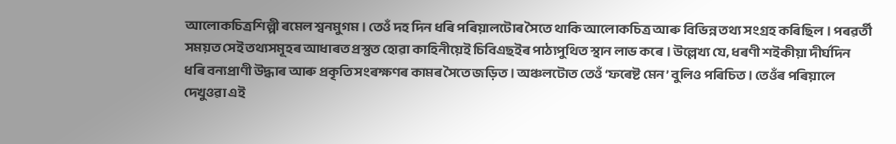আলোকচিত্ৰশিল্পী ৰমেল শ্বনমুগম। তেওঁ দহ দিন ধৰি পৰিয়ালটোৰ সৈতে থাকি আলোকচিত্ৰ আৰু বিভিন্ন তথ্য সংগ্ৰহ কৰিছিল। পৰৱৰ্তী সময়ত সেই তথ্যসমূহৰ আধাৰত প্ৰস্তুত হোৱা কাহিনীয়েই চিবিএছইৰ পাঠ্যপুথিত স্থান লাভ কৰে। উল্লেখ্য যে, ধৰণী শইকীয়া দীৰ্ঘদিন ধৰি বন্যপ্ৰাণী উদ্ধাৰ আৰু প্ৰকৃতি সংৰক্ষণৰ কামৰ সৈতে জড়িত। অঞ্চলটোত তেওঁ ‘ফৰেষ্ট মেন’ বুলিও পৰিচিত। তেওঁৰ পৰিয়ালে দেখুওৱা এই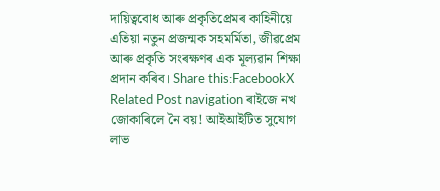দায়িত্ববোধ আৰু প্ৰকৃতিপ্ৰেমৰ কাহিনীয়ে এতিয়া নতুন প্ৰজন্মক সহমৰ্মিতা, জীৱপ্ৰেম আৰু প্ৰকৃতি সংৰক্ষণৰ এক মূল্যৱান শিক্ষা প্ৰদান কৰিব। Share this:FacebookX Related Post navigation ৰাইজে নখ জোকাৰিলে নৈ বয়! আইআইটিত সুযোগ লাভ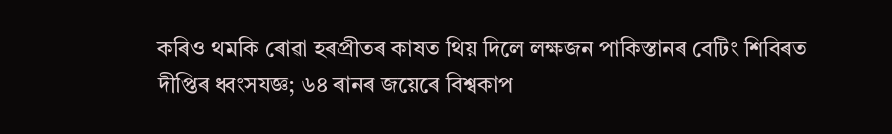কৰিও থমকি ৰোৱা হৰপ্ৰীতৰ কাষত থিয় দিলে লক্ষজন পাকিস্তানৰ বেটিং শিবিৰত দীপ্তিৰ ধ্বংসযজ্ঞ; ৬৪ ৰানৰ জয়েৰে বিশ্বকাপ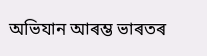অভিযান আৰম্ভ ভাৰতৰ